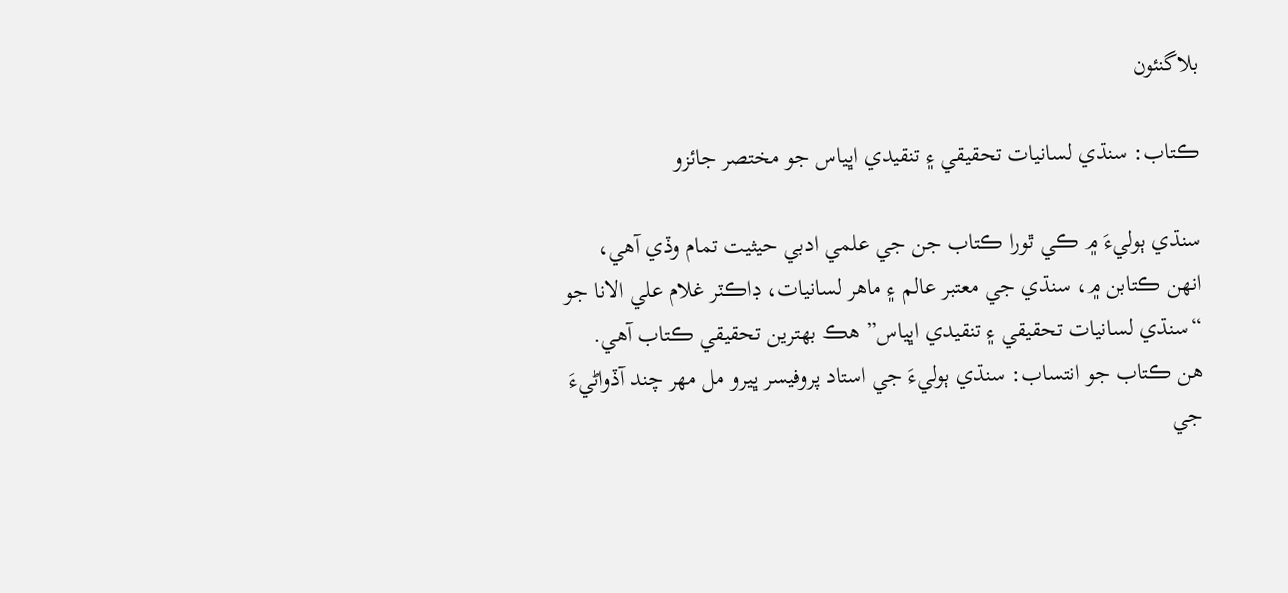بلاگنئون

ڪتاب: سنڌي لسانيات تحقيقي ۽ تنقيدي اڀياس جو مختصر جائزو

سنڌي ٻوليءَ ۾ ڪي ٿورا ڪتاب جن جي علمي ادبي حيثيت تمام وڏي آهي، انهن ڪتابن ۾، سنڌي جي معتبر عالم ۽ ماهر لسانيات، ڊاڪٽر غلام علي الانا جو “سنڌي لسانيات تحقيقي ۽ تنقيدي اڀياس” هڪ بهترين تحقيقي ڪتاب آهي. هن ڪتاب جو انتساب: سنڌي ٻوليءَ جي استاد پروفيسر ڀيرو مل مهر چند آڏواڻيءَ جي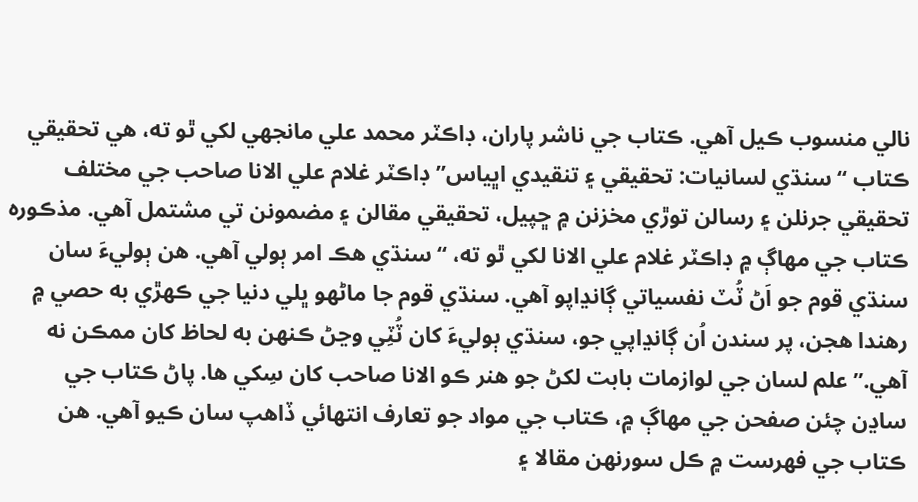نالي منسوب ڪيل آهي. ڪتاب جي ناشر پاران، ڊاڪٽر محمد علي مانجهي لکي ٿو ته، هي تحقيقي ڪتاب “سنڌي لسانيات: تحقيقي ۽ تنقيدي اڀياس” ڊاڪٽر غلام علي الانا صاحب جي مختلف تحقيقي جرنلن ۽ رسالن توڙي مخزنن ۾ ڇپيل، تحقيقي مقالن ۽ مضمونن تي مشتمل آهي. مذڪوره ڪتاب جي مهاڳ ۾ ڊاڪٽر غلام علي الانا لکي ٿو ته، “سنڌي هڪ امر ٻولي آهي. هن ٻوليءَ سان سنڌي قوم جو اَڻ ٽُٽ نفسياتي ڳانڍاپو آهي. سنڌي قوم جا ماڻهو ڀلي دنيا جي ڪهڙي به حصي ۾ رهندا هجن، پر سندن اُن ڳانڍاپي جو، سنڌي ٻوليءَ کان ٽُٽِي وڃڻ ڪنهن به لحاظ کان ممڪن نه آهي.” علم لسان جي لوازمات بابت لکڻ جو هنر ڪو الانا صاحب کان سِکي ها. پاڻ ڪتاب جي ساڍن چئن صفحن جي مهاڳ ۾، ڪتاب جي مواد جو تعارف انتهائي ڏاهپ سان ڪيو آهي. هن ڪتاب جي فهرست ۾ ڪل سورنهن مقالا ۽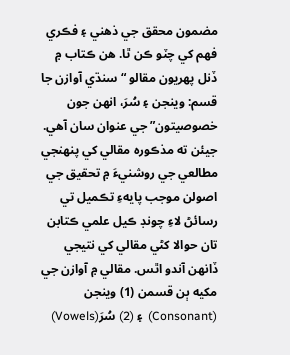مضمون محقق جي ذهني ۽ فڪري فهم کي چٽو ڪن ٿا. هن ڪتاب ۾ ڏنل پهريون مقالو “سنڌي آوازن جا قسم: وينجن ۽ سُرَ، انهن جون خصوصيتون” جي عنوان سان آهي. جيئن ته مذڪوره مقالي کي پنهنجي مطالعي جي روشنيءَ ۾ تحقيق جي اصولن موجب پايهءِ تڪميل تي رسائڻ لاءِ چونڊ ڪيل علمي ڪتابن تان حوالا کڻي مقالي کي نتيجي ڏانهن آندو اٿس. مقالي ۾ آوازن جي مکيه ٻن قسمن (1) وينجن (Consonant)  ۽ (2) سُرَ(Vowels)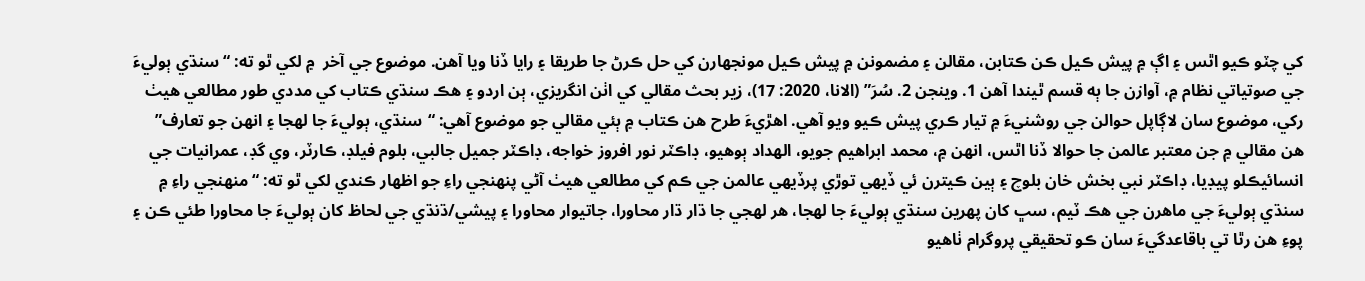کي چٽو ڪيو اٿس ۽ اڳ ۾ پيش ڪيل ڪن ڪتابن، مقالن ۽ مضمونن ۾ پيش ڪيل مونجهارن کي حل ڪرڻ جا طريقا ۽ رايا ڏنا ويا آهن. موضوع جي آخر  ۾ لکي ٿو ته: “سنڌي ٻوليءَ جي صوتياتي نظام ۾، آوازن جا ٻه قسم ٿيندا آهن 1. وينجن 2. سُرَ” (الانا، 2020: 17)، زير بحث مقالي کي اٺن انگريزي، ٻن اردو ۽ هڪ سنڌي ڪتاب کي مددي طور مطالعي هيٺ رکي، موضوع سان لاڳاپل حوالن جي روشنيءَ ۾ تيار ڪري پيش ڪيو ويو آهي. اهڙيءَ طرح هن ڪتاب ۾ ٻئي مقالي جو موضوع آهي: “سنڌي، ٻوليءَ جا لهجا ۽ انهن جو تعارف” هن مقالي ۾ جن معتبر عالمن جا حوالا ڏنا اٿس، انهن ۾، محمد ابراهيم جويو، الهداد ٻوهيو، ڊاڪٽر نور افروز خواجه، ڊاڪٽر جميل جالبي، بلوم فيلڊ، ڪارٽر، وي گڊ، عمرانيات جي انسائيڪلو پيڊيا، ڊاڪٽر نبي بخش خان بلوچ ۽ ٻين ڪيترن ئي ڏيهي توڙي پرڏيهي عالمن جي ڪم کي مطالعي هيٺ آڻي پنهنجي راءِ جو اظهار ڪندي لکي ٿو ته: “منهنجي راءِ ۾ سنڌي ٻوليءَ جي ماهرن جي هڪ ٽيم، سڀ کان پهرين سنڌي ٻوليءَ جا لهجا، هر لهجي جا ڌار ڌار محاورا، جاتيوار محاورا ۽ پيشي/ڌنڌي جي لحاظ کان ٻوليءَ جا محاورا طئي ڪن ۽ پوءِ هن رٿا تي باقاعدگيءَ سان ڪو تحقيقي پروگرام ٺاهيو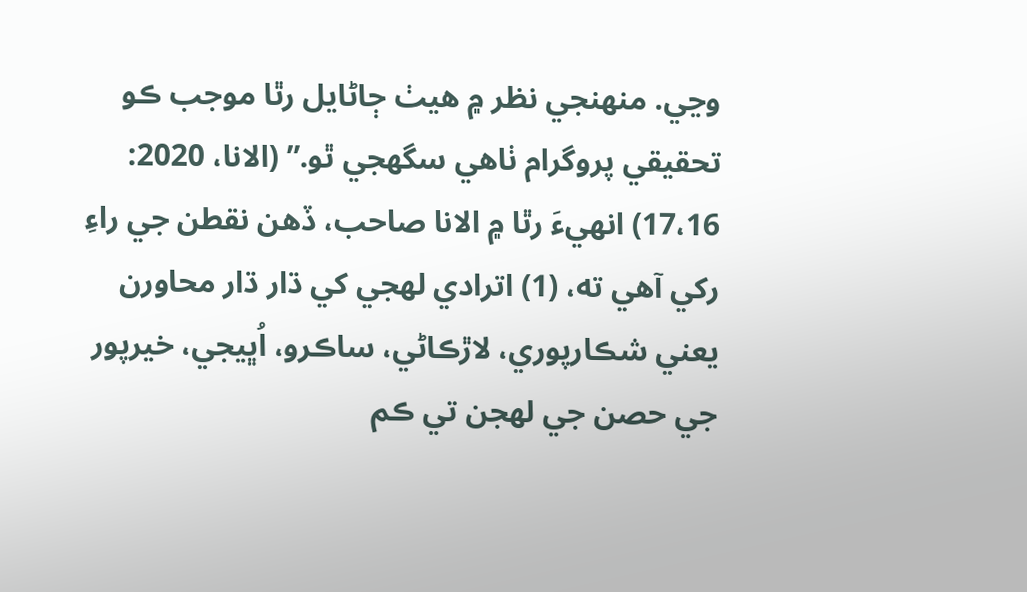وڃي. منهنجي نظر ۾ هيٺ ڄاڻايل رٿا موجب ڪو تحقيقي پروگرام ٺاهي سگهجي ٿو.” (الانا، 2020: 17،16) انهيءَ رٿا ۾ الانا صاحب، ڏهن نقطن جي راءِ رکي آهي ته، (1) اترادي لهجي کي ڌار ڌار محاورن يعني شڪارپوري، لاڙڪاڻي، ساڪرو، اُڀيجي، خيرپور جي حصن جي لهجن تي ڪم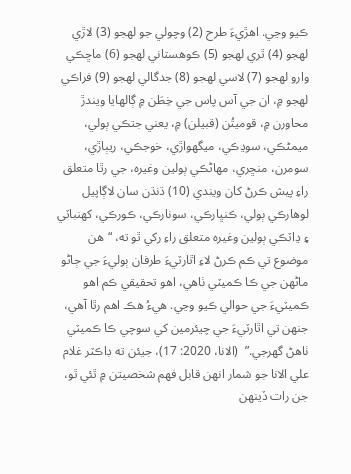ڪيو وڃي. اهڙيءَ طرح (2) وچولي جو لهجو (3) لاڙي لهجو (4) ٿري لهجو (5) ڪوهستاني لهجو (6) ماڇڪي وارو لهجو (7) لاسي لهجو (8) جدگالي لهجو (9) فراڪي لهجو ۾، ان جي آس پاس جي خِطَن ۾ ڳالهايا ويندڙ محاورن ۾، قوميتُن (قبيلن) ۾، يعني جتڪي ٻولي، ميمڻڪي، سوڍڪي، ميگهواڙي، خوجڪي، ريٻاڙي، سومرن، منڇري، مهاڻڪي ٻولين وغيره، جي رٿا متعلق راءِ پيش ڪرڻ کان ويندي (10) ڌنڌن سان لاڳاپيل لوهارڪي ٻولي، ڪنڀارڪي، سونارڪي، ڪورڪي، کهنباٽي ۽ ڍاٽڪي ٻولين وغيره متعلق راءِ رکي ٿو ته، “هن موضوع تي ڪم ڪرڻ لاءِ اٿارٽيءَ طرفان ٻوليءَ جي ڄاڻو ماڻهن جي ڪا ڪميٽي ٺاهي، اهو تحقيقي ڪم اهو ڪميٽيءَ جي حوالي ڪيو وڃي. هيءُ هڪ اهم رٿا آهي، جنهن تي اٿارٽيءَ جي چيئرمين کي سوچي ڪا ڪميٽي ٺاهڻ گهرجي.”  (الانا، 2020: 17)، جيئن ته ڊاڪٽر غلام علي الانا جو شمار انهن قابل فهم شخصيتن ۾ ٿئي ٿو، جن رات ڏينهن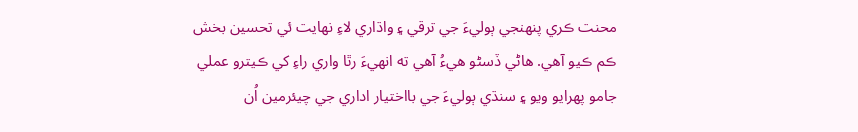محنت ڪري پنهنجي ٻوليءَ جي ترقي ۽ واڌاري لاءِ نهايت ئي تحسين بخش ڪم ڪيو آهي. هاڻي ڏسڻو هيءُ آهي ته انهيءَ رٿا واري راءِ کي ڪيترو عملي جامو پهرايو ويو ۽ سنڌي ٻوليءَ جي بااختيار اداري جي چيئرمين اُن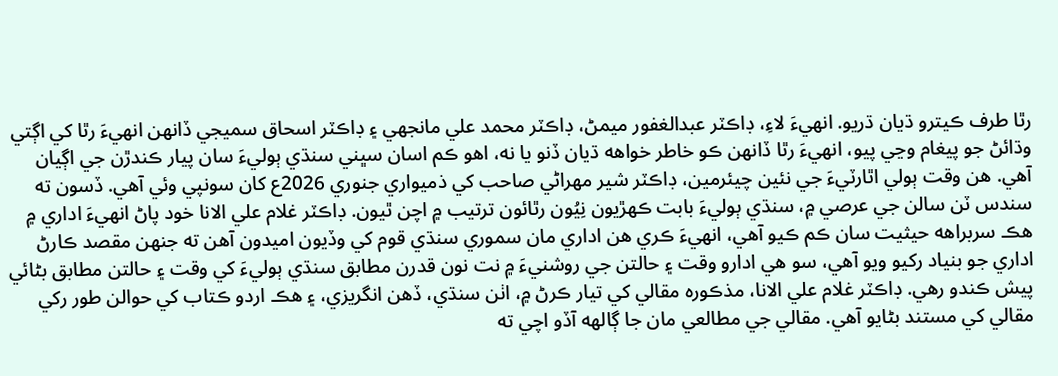رٿا طرف ڪيترو ڌيان ڌريو. انهيءَ لاءِ، ڊاڪٽر عبدالغفور ميمڻ، ڊاڪٽر محمد علي مانجهي ۽ ڊاڪٽر اسحاق سميجي ڏانهن انهيءَ رٿا کي اڳتي وڌائڻ جو پيغام وڃي پيو، انهيءَ رٿا ڏانهن ڪو خاطر خواهه ڌيان ڏنو يا نه، اهو ڪم اسان سڀني سنڌي ٻوليءَ سان پيار ڪندڙن جي اڳيان آهي. هن وقت ٻولي اٿارٽيءَ جي نئين چيئرمين، ڊاڪٽر شير مهراڻي صاحب کي ذميواري جنوري 2026ع کان سونپي وئي آهي. ڏسون ته سندس ٽن سالن جي عرصي ۾، سنڌي ٻوليءَ بابت ڪهڙيون نِيُون رٿائون ترتيب ۾ اچن ٿيون. ڊاڪٽر غلام علي الانا خود پاڻ انهيءَ اداري ۾ هڪ سربراهه حيثيت سان ڪم ڪيو آهي، انهيءَ ڪري هن اداري مان سموري سنڌي قوم کي وڏيون اميدون آهن ته جنهن مقصد ڪارڻ اداري جو بنياد رکيو ويو آهي، سو هي ادارو وقت ۽ حالتن جي روشنيءَ ۾ نت نون قدرن مطابق سنڌي ٻوليءَ کي وقت ۽ حالتن مطابق بڻائي پيش ڪندو رهي. ڊاڪٽر غلام علي الانا، مذڪوره مقالي کي تيار ڪرڻ ۾، اٺن سنڌي، ڏهن انگريزي، ۽ هڪ اردو ڪتاب کي حوالن طور رکي مقالي کي مستند بڻايو آهي. مقالي جي مطالعي مان جا ڳالھه آڏو اچي ته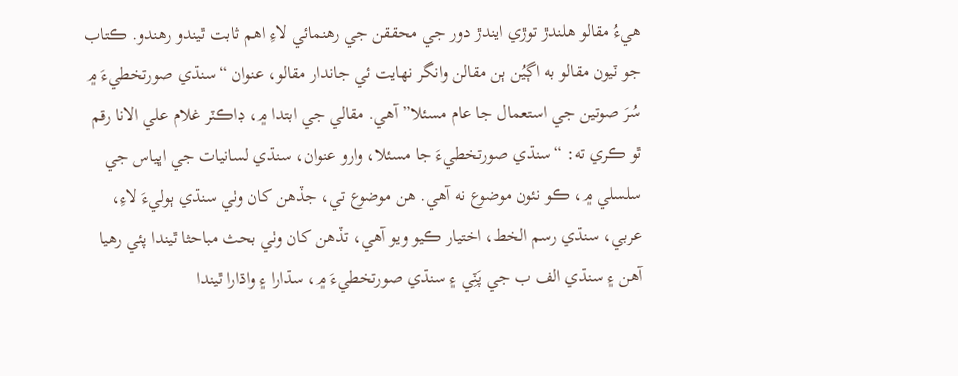هيءُ مقالو هلندڙ توڙي ايندڙ دور جي محققن جي رهنمائي لاءِ اهم ثابت ٿيندو رهندو. ڪتاب جو ٽيون مقالو به اڳيُن ٻن مقالن وانگر نهايت ئي جاندار مقالو، عنوان “سنڌي صورتخطيءَ ۾ سُرَ صوتين جي استعمال جا عام مسئلا” آهي. مقالي جي ابتدا ۾، ڊاڪٽر غلام علي الانا رقم ٿو ڪري ته: “سنڌي صورتخطيءَ جا مسئلا، وارو عنوان، سنڌي لسانيات جي اڀياس جي سلسلي ۾، ڪو نئون موضوع نه آهي. هن موضوع تي، جڏهن کان وٺي سنڌي ٻوليءَ لاءِ، عربي، سنڌي رسم الخط، اختيار ڪيو ويو آهي، تڏهن کان وٺي بحث مباحثا ٿيندا پئي رهيا آهن ۽ سنڌي الف ب جي پَٽِي ۽ سنڌي صورتخطيءَ ۾، سڌارا ۽ واڌارا ٿيندا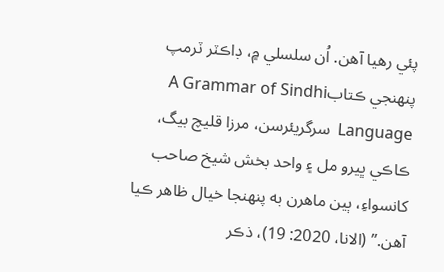پئي رهيا آهن. اُن سلسلي ۾، ڊاڪٽر ٽرمپ پنهنجي ڪتابA Grammar of Sindhi Language  سرگريئرسن، مرزا قليچ بيگ، ڪاڪي ڀيرو مل ۽ واحد بخش شيخ صاحب کانسواءِ، ٻين ماهرن به پنهنجا خيال ظاهر ڪيا آهن.” (الانا، 2020: 19)، ذڪر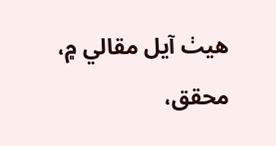هيٺ آيل مقالي ۾، محقق،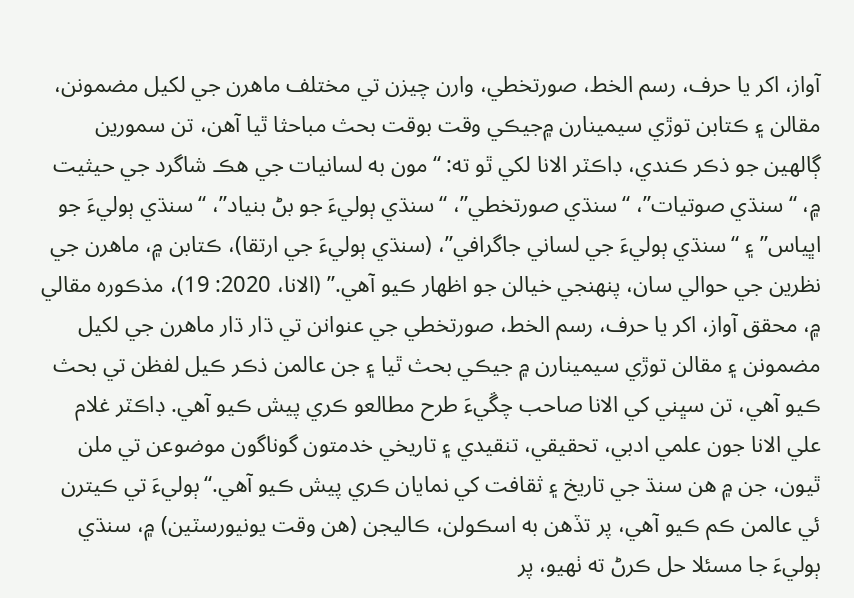آواز، اکر يا حرف، رسم الخط، صورتخطي، وارن چيزن تي مختلف ماهرن جي لکيل مضمونن، مقالن ۽ ڪتابن توڙي سيمينارن ۾جيڪي وقت بوقت بحث مباحثا ٿيا آهن، تن سمورين ڳالهين جو ذڪر ڪندي، ڊاڪٽر الانا لکي ٿو ته: “مون به لسانيات جي هڪ شاگرد جي حيثيت ۾، “سنڌي صوتيات”، “سنڌي صورتخطي”، “سنڌي ٻوليءَ جو بڻ بنياد”، “سنڌي ٻوليءَ جو اڀياس” ۽ “سنڌي ٻوليءَ جي لساني جاگرافي”، (سنڌي ٻوليءَ جي ارتقا)، ڪتابن ۾، ماهرن جي نظرين جي حوالي سان، پنهنجي خيالن جو اظهار ڪيو آهي.” (الانا، 2020: 19)، مذڪوره مقالي ۾، محقق آواز، اکر يا حرف، رسم الخط، صورتخطي جي عنوانن تي ڌار ڌار ماهرن جي لکيل مضمونن ۽ مقالن توڙي سيمينارن ۾ جيڪي بحث ٿيا ۽ جن عالمن ذڪر ڪيل لفظن تي بحث ڪيو آهي، تن سڀني کي الانا صاحب چڱيءَ طرح مطالعو ڪري پيش ڪيو آهي. ڊاڪٽر غلام علي الانا جون علمي ادبي، تحقيقي، تنقيدي ۽ تاريخي خدمتون گوناگون موضوعن تي ملن ٿيون، جن ۾ هن سنڌ جي تاريخ ۽ ثقافت کي نمايان ڪري پيش ڪيو آهي.“ٻوليءَ تي ڪيترن ئي عالمن ڪم ڪيو آهي، پر تڏهن به اسڪولن، ڪاليجن (هن وقت يونيورسٽين) ۾، سنڌي ٻوليءَ جا مسئلا حل ڪرڻ ته ٺهيو، پر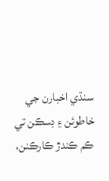سنڌي اخبارن جي خاطوئن ۽ ڊسڪن تي ڪم ڪندڙ ڪارڪنن،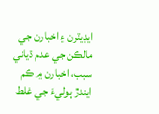ايڊيٽرن ۽ اخبارن جي مالڪن جي عدم ڌياني سبب، اخبارن ۾ ڪم ايندڙ ٻوليءَ جي غلط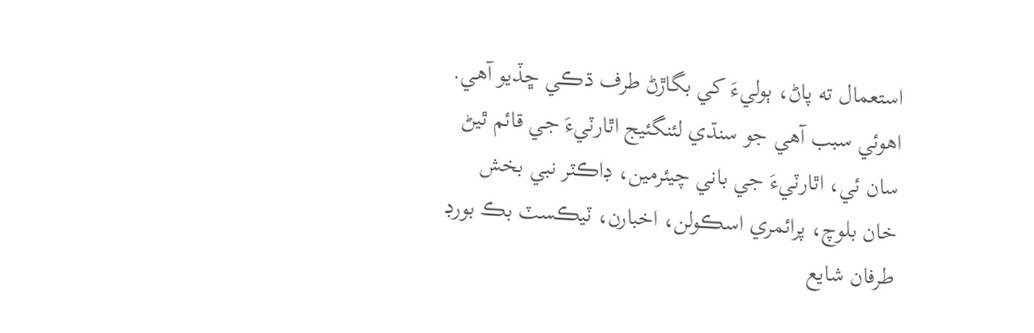استعمال ته پاڻ، ٻوليءَ کي بگاڙڻ طرف ڌڪي ڇڏيو آهي. اهوئي سبب آهي جو سنڌي لئنگئيج اٿارٽيءَ جي قائم ٿيڻ سان ئي، اٿارٽيءَ جي باني چيئرمين، ڊاڪٽر نبي بخش خان بلوچ، پرائمري اسڪولن، اخبارن، ٽيڪسٽ بڪ بورڊ طرفان شايع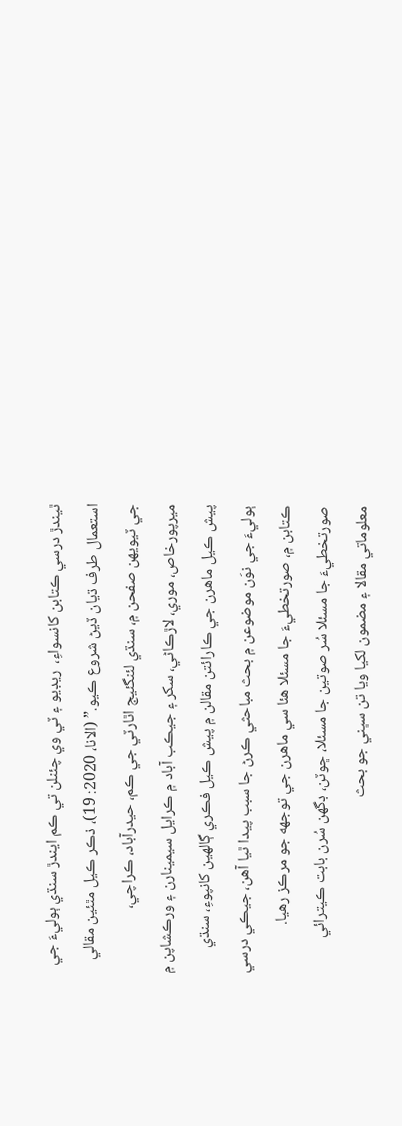ٿيندڙ درسي ڪتابن کانسواءِ،  ريڊيو ۽ ٽي وي چئنلن تي ڪم ايندڙ سنڌي ٻوليءَ جي استعمال طرف ڌيان ڏيڻ شروع ڪيو.” (الانا، 2020: 19)، ذڪر ڪيل مٿئين مقالي جي ٽيويهن صفحن ۾، سنڌي لئنگئيج اٿارٽي جي ڪم، حيدرآباد، ڪراچي، ميرپورخاص، موري، لاڙڪاڻي، سکر ۽ جيڪب آباد ۾ ڪرايل سيمينارن ۽ ورڪشاپن ۾ پيش ڪيل ماهرن جي ڪارائتن مقالن ۾ پيش ڪيل فڪري ڳالهين کانپوءِ، سنڌي ٻوليءَ جي نوَن موضوعن ۾ بحث مباحثي ڪرڻ جا سبب پيدا ٿيا آهن، جيڪي درسي ڪتابن ۾، صورتخطيءَ جا مسئلا هئا سي ماهرن جي توجھه جو مرڪز رهيا. صورتخطيءَ جا مسئلا سُر صوتين جا مسئلا، ڇوٽن، ڊگهن سُرن بابت ڪيترائي معلوماتي مقالا ۽ مضمون لکيا ويا تن سڀني جو بحث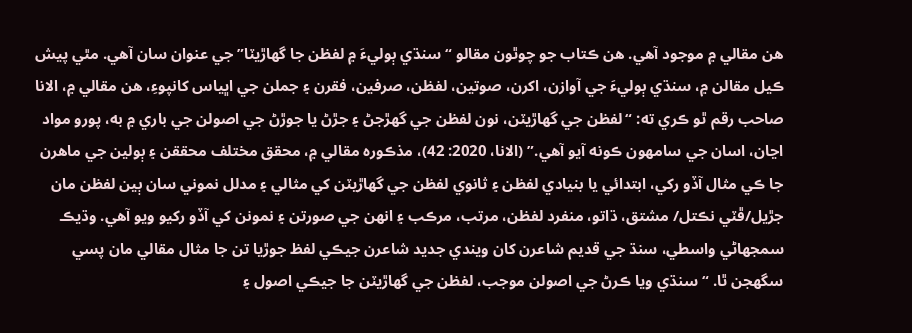هن مقالي ۾ موجود آهي. هن ڪتاب جو چوٿون مقالو “سنڌي ٻوليءَ ۾ لفظن جا گهاڙيٽا” جي عنوان سان آهي. مٿي پيش ڪيل مقالن ۾، سنڌي ٻوليءَ جي آوازن، اکرن، صوتين، لفظن، صرفين، فقرن ۽ جملن جي اڀياس کانپوءِ، هن مقالي ۾، الانا صاحب رقم ٿو ڪري ته: “لفظن جي گهاڙيٽن، نون لفظن جي گهڙجڻ ۽ جڙڻ يا جوڙڻ جي اصولن جي باري ۾ به، پورو مواد اڃان، اسان جي سامهون ڪونه آيو آهي.” (الانا، 2020: 42)، مذڪوره مقالي ۾، محقق مختلف محققن ۽ ٻولين جي ماهرن جا ڪي مثال آڏو رکي، ابتدائي يا بنيادي لفظن ۽ ثانوي لفظن جي گهاڙيٽن کي مثالي ۽ مدلل نموني سان ٻين لفظن مان جڙيل/ڦٽي نڪتل/ مشتق، ڌاتو، منفرد لفظن، مرتب، مرڪب ۽ انهن جي صورتن ۽ نمونن کي آڏو رکيو ويو آهي. وڌيڪ سمجهاڻي واسطي، سنڌ جي قديم شاعرن کان ويندي جديد شاعرن جيڪي لفظ جوڙيا تن جا مثال مقالي مان پسي سگهجن ٿا. “سنڌي ويا ڪرڻ جي اصولن موجب، لفظن جي گهاڙيٽن جا جيڪي اصول ۽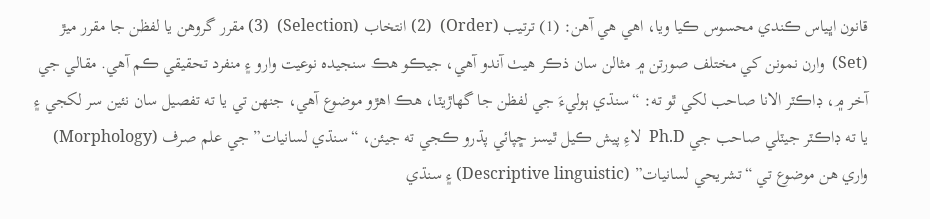قانون اڀياس ڪندي محسوس ڪيا ويا، اهي هي آهن: (1) ترتيب (Order)  (2) انتخاب (Selection)  (3) مقرر گروهن يا لفظن جا مقرر ميڙ (Set)  وارن نمونن کي مختلف صورتن ۾ مثالن سان ذڪر هيٺ آندو آهي، جيڪو هڪ سنجيده نوعيت وارو ۽ منفرد تحقيقي ڪم آهي. مقالي جي آخر ۾، ڊاڪٽر الانا صاحب لکي ٿو ته: “سنڌي ٻوليءَ جي لفظن جا گهاڙيٽا، هڪ اهڙو موضوع آهي، جنهن تي يا ته تفصيل سان نئين سر لکجي ۽ يا ته ڊاڪٽر جيٽلي صاحب جي Ph.D  لاءِ پيش ڪيل ٿيسز ڇپائي پڌرو ڪجي ته جيئن، “سنڌي لسانيات” جي علم صرف (Morphology)  واري هن موضوع تي “تشريحي لسانيات” (Descriptive linguistic) ۽ سنڌي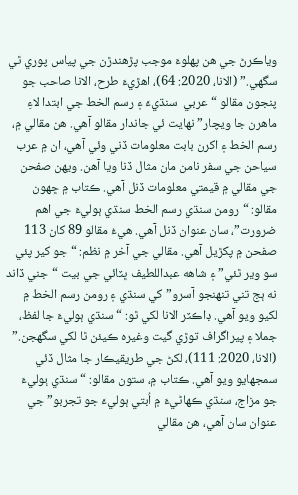وياڪرڻ جي هن پهلوءَ موجب پڙهندڙن جي پياس پوري ٿي سگهي.” (الانا، 2020: 64)، اهڙيءَ طرح، الانا صاحب جو پنجون مقالو “عربي  سنڌيءَ ۽ رسم الخط جي ابتدا لاءِ ماهرن جا ويچار” نهايت ئي جاندار مقالو آهي. هن مقالي ۾، رسم الخط ۽ اکرن بابت معلومات ڏني وئي آهي، ان ۾ عرب سياحن جي سفر نامن مان مثال ڏنا ويا آهن. ويهن صفحن جي مقالي ۾ قيمتي معلومات ڏنل آهي. ڪتاب ۾ ڇهون مقالو: “رومن سنڌي رسم الخط سنڌي ٻوليءَ جي اهم ضرورت”، سان عنوان ڏنل آهي. هيءُ مقالو 89 کان 113 صفحن ۾ پکڙيل آهي. مقالي جي آخر ۾ نظم: “جو کير پئي سو وير ٿئي” ۽ شاهه عبداللطيف ڀٽائي جي بيت “جني ڏاند نه ٻج تني تنهنجو آسرو” کي سنڌي ۽ رومن رسم الخط ۾ لکيو ويو آهي. ڊاڪٽر الانا لکي ٿو: “سنڌي ٻوليءَ جا لفظ، جملا ۽ پيراگراف توڙي گيت وغيره ڪيئن ٿا لکي سگهجن.” (الانا، 2020: 111)، لکڻ جي طريقيڪار جا مثال ڏئي سمجهايو ويو آهي. ڪتاب ۾، ستون مقالو: “سنڌي ٻوليءَ جو مزاج، سنڌي ڪهاڻيءَ ۾ اُبتي ٻوليءَ جو تجربو” جي عنوان سان آهي، هن مقالي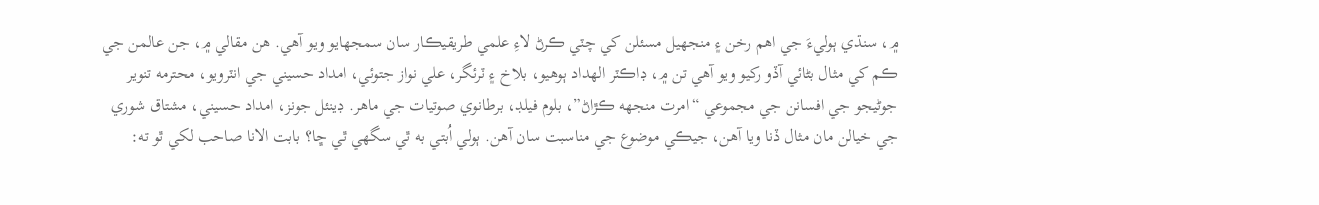۾، سنڌي ٻوليءَ جي اهم رخن ۽ منجهيل مسئلن کي چٽي ڪرڻ لاءِ علمي طريقيڪار سان سمجهايو ويو آهي. هن مقالي ۾، جن عالمن جي ڪم کي مثال بڻائي آڏو رکيو ويو آهي تن ۾، ڊاڪٽر الهداد ٻوهيو، بلاخ ۽ ٽرئگر، علي نواز جتوئي، امداد حسيني جي انٽرويو، محترمه تنوير جوڻيجو جي افسانن جي مجموعي “امرت منجھه ڪڙاڻ”، بلوم فيلڊ، برطانوي صوتيات جي ماهر. ڊينئل جونز، امداد حسيني، مشتاق شوري جي خيالن مان مثال ڏنا ويا آهن، جيڪي موضوع جي مناسبت سان آهن. ٻولي اُبتي به ٿي سگهي ٿي ڇا؟ بابت الانا صاحب لکي ٿو ته: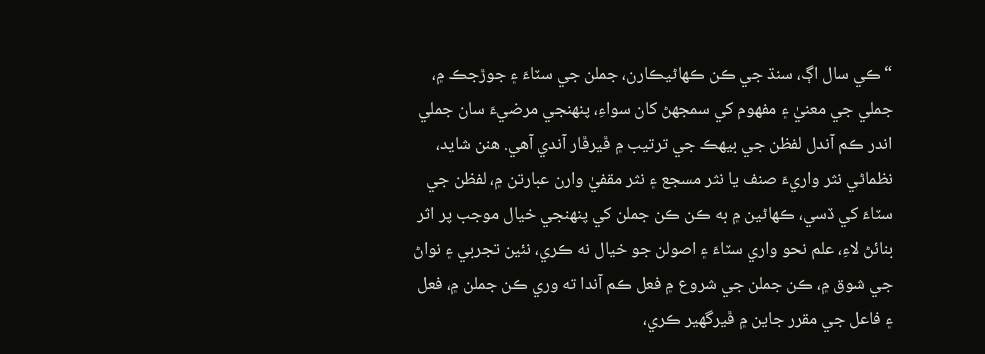“ڪي سال اڳ، سنڌ جي ڪن ڪهاڻيڪارن، جملن جي سٽاءَ ۽ جوڙجڪ ۾، جملي جي معنيٰ ۽ مفهوم کي سمجهڻ کان سواءِ، پنهنجي مرضيءَ سان جملي اندر ڪم آندل لفظن جي بيهڪ جي ترتيب ۾ ڦيرڦار آندي آهي. هنن شايد، نظماڻي نثر واريءَ صنف يا نثر مسجع ۽ نثر مقفيٰ وارن عبارتن ۾، لفظن جي سٽاءَ کي ڏسي، ڪهاڻين ۾ به ڪن ڪن جملن کي پنهنجي خيال موجب پر اثر بنائڻ لاءِ، علم نحو واري سٽاءَ ۽ اصولن جو خيال نه ڪري، نئين تجربي ۽ نواڻ جي شوق ۾، ڪن جملن جي شروع ۾ فعل ڪم آندا ته وري ڪن جملن ۾، فعل ۽ فاعل جي مقرر جاين ۾ ڦيرگهير ڪري،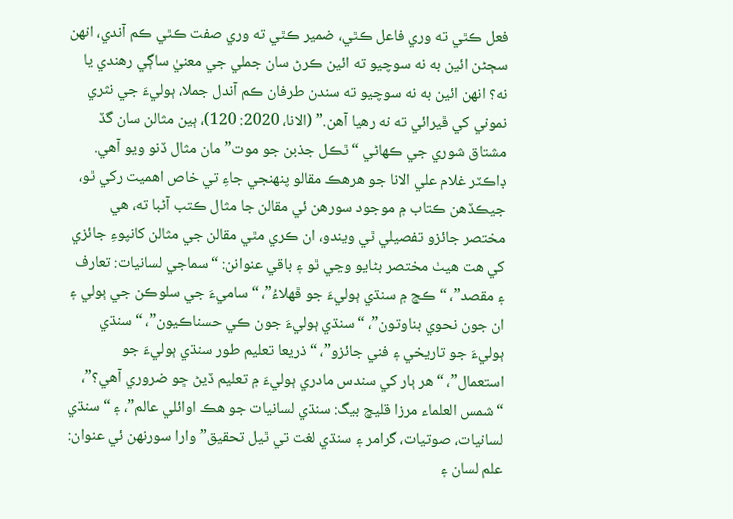فعل ڪٿي ته وري فاعل ڪٿي، ضمير ڪٿي ته وري صفت ڪٿي ڪم آندي، انهن سڄڻن ائين به نه سوچيو ته ائين ڪرڻ سان جملي جي معنيٰ ساڳي رهندي يا نه؟ انهن ائين به نه سوچيو ته سندن طرفان ڪم آندل جملا، ٻوليءَ جي نثري نموني کي ڦيرائي ته نه رهيا آهن.” (الانا، 2020: 120)، ٻين مثالن سان گڏ مشتاق شوري جي ڪهاڻي “ٿڪل جذبن جو موت” مان مثال ڏنو ويو آهي. ڊاڪٽر غلام علي الانا جو هرهڪ مقالو پنهنجي جاءِ تي خاص اهميت رکي ٿو، جيڪڏهن ڪتاب ۾ موجود سورهن ئي مقالن جا مثال ڪتب آڻبا ته، هي مختصر جائزو تفصيلي ٿي ويندو، ان ڪري مٿي مقالن جي مثالن کانپوءِ جائزي کي هت هيٺ مختصر بڻايو وڃي ٿو ۽ باقي عنوانن: “سماجي لسانيات: تعارف ۽ مقصد”، “ڪڇ ۾ سنڌي ٻوليءَ جو ڦهلاءُ”، “ساميءَ جي سلوڪن جي ٻولي ۽ ان جون نحوي بناوتون”، “سنڌي ٻوليءَ جون ڪي حسناڪيون”، “سنڌي ٻوليءَ جو تاريخي ۽ فني جائزو”، “ذريعا تعليم طور سنڌي ٻوليءَ جو استعمال”، “هر ٻار کي سندس مادري ٻوليءَ ۾ تعليم ڏيڻ ڇو ضروري آهي؟”، “شمس العلماء مرزا قليچ بيگ: سنڌي لسانيات جو هڪ اوائلي عالم”، ۽ “سنڌي لسانيات، صوتيات، گرامر ۽ سنڌي لغت تي ٿيل تحقيق” وارا سورنهن ئي عنوان: علم لسان ۽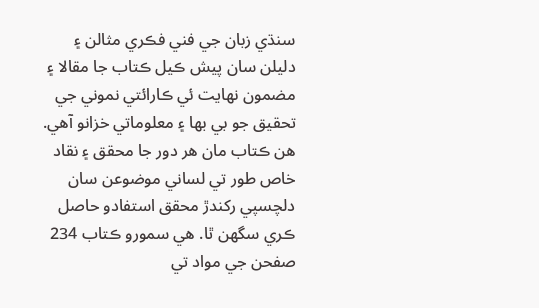سنڌي زبان جي فني فڪري مثالن ۽ دليلن سان پيش ڪيل ڪتاب جا مقالا ۽ مضمون نهايت ئي ڪارائتي نموني جي تحقيق جو بي بها ۽ معلوماتي خزانو آهي. هن ڪتاب مان هر دور جا محقق ۽ نقاد خاص طور تي لساني موضوعن سان دلچسپي رکندڙ محقق استفادو حاصل ڪري سگهن ٿا. هي سمورو ڪتاب 234 صفحن جي مواد تي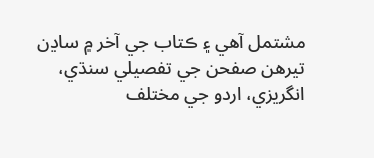مشتمل آهي ۽ ڪتاب جي آخر ۾ ساڍن تيرهن صفحن جي تفصيلي سنڌي، انگريزي، اردو جي مختلف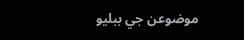موضوعن جي ببليو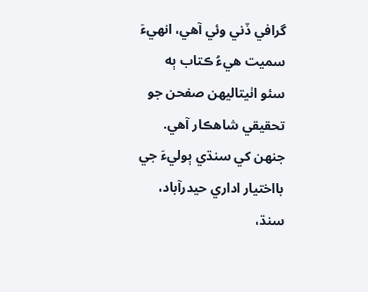گرافي ڏني وئي آهي، انهيءَ سميت هيءُ ڪتاب ٻه سئو اٺيتاليهن صفحن جو تحقيقي شاهڪار آهي. جنهن کي سنڌي ٻوليءَ جي بااختيار اداري حيدرآباد، سنڌ،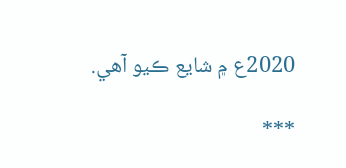2020ع ۾ شايع ڪيو آهي.

***